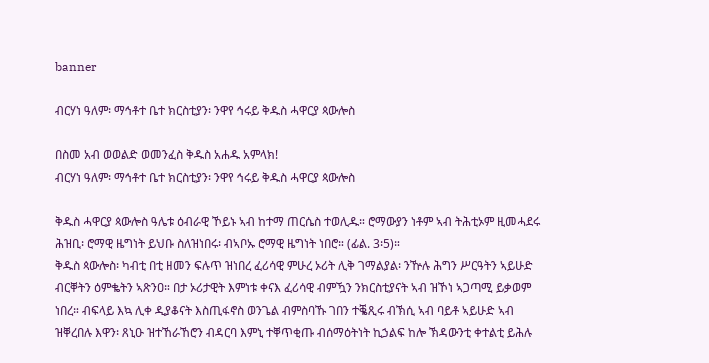banner

ብርሃነ ዓለም፡ ማኅቶተ ቤተ ክርስቲያን፡ ንዋየ ኅሩይ ቅዱስ ሓዋርያ ጳውሎስ

በስመ አብ ወወልድ ወመንፈስ ቅዱስ አሐዱ አምላክ!
ብርሃነ ዓለም፡ ማኅቶተ ቤተ ክርስቲያን፡ ንዋየ ኅሩይ ቅዱስ ሓዋርያ ጳውሎስ

ቅዱስ ሓዋርያ ጳውሎስ ዓሌቱ ዕብራዊ ኾይኑ ኣብ ከተማ ጠርሴስ ተወሊዱ። ሮማውያን ነቶም ኣብ ትሕቲኦም ዚመሓደሩ ሕዝቢ፡ ሮማዊ ዜግነት ይህቡ ስለዝነበሩ፡ ብኣቦኡ ሮማዊ ዜግነት ነበሮ። (ፊል. 3፡5)።
ቅዱስ ጳውሎስ፡ ካብቲ በቲ ዘመን ፍሉጥ ዝነበረ ፈሪሳዊ ምሁረ ኦሪት ሊቅ ገማልያል፡ ንዅሉ ሕግን ሥርዓትን ኣይሁድ ብርቐትን ዕምቈትን ኣጽንዐ። በታ ኦሪታዊት እምነቱ ቀናእ ፈሪሳዊ ብምዃን ንክርስቲያናት ኣብ ዝኾነ ኣጋጣሚ ይቃወም ነበረ። ብፍላይ እኳ ሊቀ ዲያቆናት እስጢፋኖስ ወንጌል ብምስባኹ ገበን ተቘጺሩ ብኽሲ ኣብ ባይቶ ኣይሁድ ኣብ ዝቐረበሉ እዋን፡ ጸኒዑ ዝተኸራኸሮን ብዳርባ እምኒ ተቐጥቂጡ ብሰማዕትነት ኪኃልፍ ከሎ ኽዳውንቲ ቀተልቲ ይሕሉ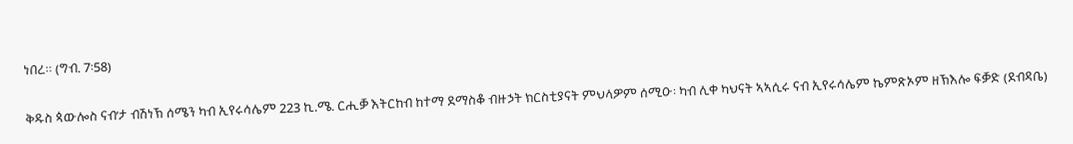ነበረ። (ግብ. 7፡58)

ቅዱስ ጳውሎስ ናብ’ታ ብሽነኽ ሰሜን ካብ ኢየሩሳሌም 223 ኪ.ሜ. ርሒቓ እትርከብ ከተማ ደማስቆ ብዙኃት ክርስቲያናት ምህላዎም ሰሚዑ፡ ካብ ሊቀ ካህናት ኣኣሲሩ ናብ ኢየሩሳሌም ኬምጽኦም ዘኽእሎ ፍቓድ (ደብዳቤ)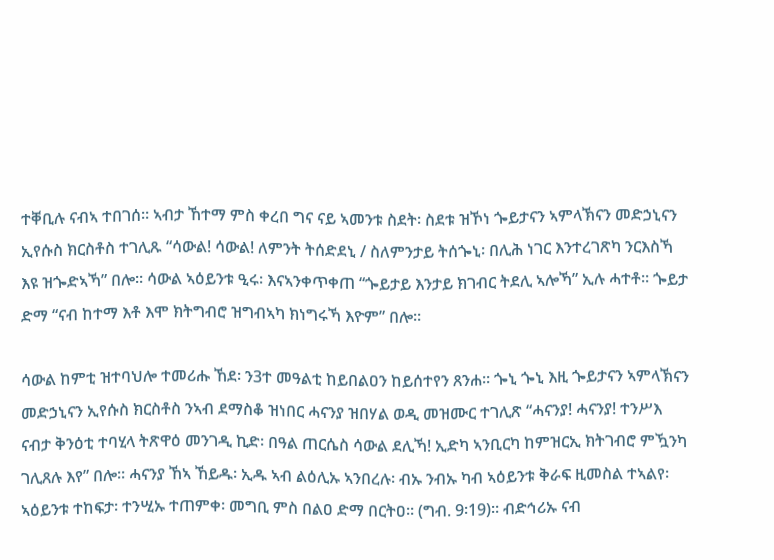ተቐቢሉ ናብኣ ተበገሰ። ኣብታ ኸተማ ምስ ቀረበ ግና ናይ ኣመንቱ ስደት፡ ስደቱ ዝኾነ ጐይታናን ኣምላኽናን መድኃኒናን ኢየሱስ ክርስቶስ ተገሊጹ “ሳውል! ሳውል! ለምንት ትሰድደኒ / ስለምንታይ ትሰጐኒ፡ በሊሕ ነገር እንተረገጽካ ንርእስኻ እዩ ዝጐድኣኻ” በሎ። ሳውል ኣዕይንቱ ዒሩ፡ እናኣንቀጥቀጠ “ጐይታይ እንታይ ክገብር ትደሊ ኣሎኻ” ኢሉ ሓተቶ። ጐይታ ድማ “ናብ ከተማ እቶ እሞ ክትግብሮ ዝግብኣካ ክነግሩኻ እዮም” በሎ።

ሳውል ከምቲ ዝተባህሎ ተመሪሑ ኸደ፡ ን3ተ መዓልቲ ከይበልዐን ከይሰተየን ጸንሐ። ጐኒ ጐኒ እዚ ጐይታናን ኣምላኽናን መድኃኒናን ኢየሱስ ክርስቶስ ንኣብ ደማስቆ ዝነበር ሓናንያ ዝበሃል ወዲ መዝሙር ተገሊጽ “ሓናንያ! ሓናንያ! ተንሥእ ናብታ ቅንዕቲ ተባሂላ ትጽዋዕ መንገዲ ኪድ፡ በዓል ጠርሴስ ሳውል ደሊኻ! ኢድካ ኣንቢርካ ከምዝርኢ ክትገብሮ ምዃንካ ገሊጸሉ እየ” በሎ። ሓናንያ ኸኣ ኸይዱ፡ ኢዱ ኣብ ልዕሊኡ ኣንበረሉ፡ ብኡ ንብኡ ካብ ኣዕይንቱ ቅራፍ ዚመስል ተኣልየ፡ ኣዕይንቱ ተከፍታ፡ ተንሢኡ ተጠምቀ፡ መግቢ ምስ በልዐ ድማ በርትዐ። (ግብ. 9፡19)። ብድኅሪኡ ናብ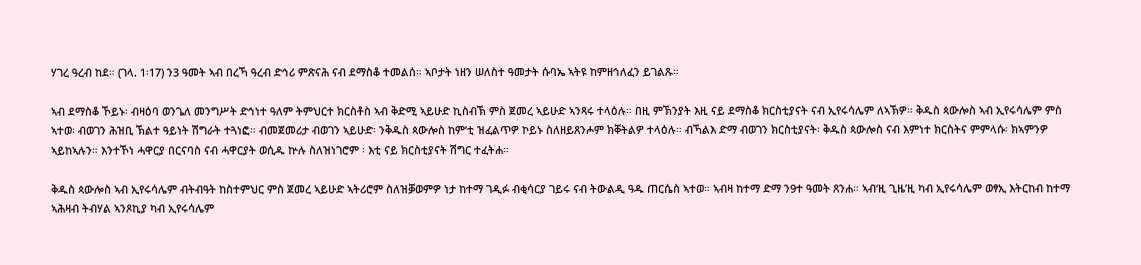ሃገረ ዓረብ ከደ። (ገላ. 1፡17) ን3 ዓመት ኣብ በረኻ ዓረብ ድኅሪ ምጽናሕ ናብ ደማስቆ ተመልሰ። ኣቦታት ነዘን ሠለስተ ዓመታት ሱባኤ ኣትዩ ከምዘኅለፈን ይገልጹ።

ኣብ ደማስቆ ኾይኑ፡ ብዛዕባ ወንጌለ መንግሥት ድኅነተ ዓለም ትምህርተ ክርስቶስ ኣብ ቅድሚ ኣይሁድ ኪስብኽ ምስ ጀመረ ኣይሁድ ኣንጻሩ ተላዕሉ። በዚ ምኽንያት እዚ ናይ ደማስቆ ክርስቲያናት ናብ ኢየሩሳሌም ለኣኽዎ። ቅዱስ ጳውሎስ ኣብ ኢየሩሳሌም ምስ ኣተወ፡ ብወገን ሕዝቢ ኽልተ ዓይነት ሽግራት ተጓነፎ። ብመጀመሪታ ብወገን ኣይሁድ፡ ንቅዱስ ጳውሎስ ከም’ቲ ዝፈልጥዎ ኮይኑ ስለዘይጸንሖም ክቐትልዎ ተላዕሉ። ብኻልእ ድማ ብወገን ክርስቲያናት፡ ቅዱስ ጳውሎስ ናብ እምነተ ክርስትና ምምላሱ፡ ክኣምንዎ ኣይከኣሉን። እንተኾነ ሓዋርያ በርናባስ ናብ ሓዋርያት ወሲዱ ኵሉ ስለዝነገሮም ፡ እቲ ናይ ክርስቲያናት ሽግር ተፈትሐ።

ቅዱስ ጳውሎስ ኣብ ኢየሩሳሌም ብትብዓት ከስተምህር ምስ ጀመረ ኣይሁድ ኣትሪሮም ስለዝቓወምዎ ነታ ከተማ ገዲፉ ብቂሳርያ ገይሩ ናብ ትውልዲ ዓዱ ጠርሴስ ኣተወ። ኣብዛ ከተማ ድማ ን9ተ ዓመት ጸንሐ። ኣብ’ዚ ጊዜ’ዚ ካብ ኢየሩሳሌም ወፃኢ እትርከብ ከተማ ኣሕዛብ ትብሃል ኣንጾኪያ ካብ ኢየሩሳሌም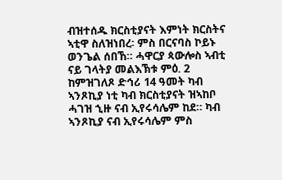ብዝተሰዱ ክርስቲያናት እምነት ክርስትና ኣቲዋ ስለዝነበረ፡ ምስ በርናባስ ኮይኑ ወንጌል ሰበኸ። ሓዋርያ ጳውሎስ ኣብቲ ናይ ገላትያ መልእኽቱ ምዕ. 2 ከምዝገለጾ ድኅሪ 14 ዓመት ካብ ኣንጾኪያ ነቲ ካብ ክርስቲያናት ዝኣከቦ ሓገዝ ኂዙ ናብ ኢየሩሳሌም ከደ። ካብ ኣንጾኪያ ናብ ኢየሩሳሌም ምስ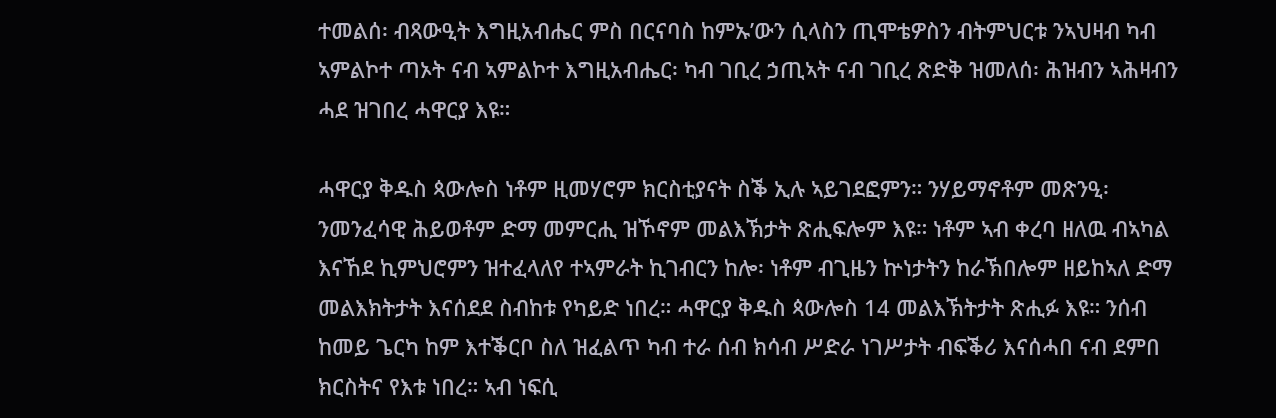ተመልሰ፡ ብጻውዒት እግዚአብሔር ምስ በርናባስ ከምኡ’ውን ሲላስን ጢሞቴዎስን ብትምህርቱ ንኣህዛብ ካብ ኣምልኮተ ጣኦት ናብ ኣምልኮተ እግዚአብሔር፡ ካብ ገቢረ ኃጢኣት ናብ ገቢረ ጽድቅ ዝመለሰ፡ ሕዝብን ኣሕዛብን ሓደ ዝገበረ ሓዋርያ እዩ።

ሓዋርያ ቅዱስ ጳውሎስ ነቶም ዚመሃሮም ክርስቲያናት ስቕ ኢሉ ኣይገደፎምን። ንሃይማኖቶም መጽንዒ፡ ንመንፈሳዊ ሕይወቶም ድማ መምርሒ ዝኾኖም መልእኽታት ጽሒፍሎም እዩ። ነቶም ኣብ ቀረባ ዘለዉ ብኣካል እናኸደ ኪምህሮምን ዝተፈላለየ ተኣምራት ኪገብርን ከሎ፡ ነቶም ብጊዜን ኵነታትን ከራኽበሎም ዘይከኣለ ድማ መልእክትታት እናሰደደ ስብከቱ የካይድ ነበረ። ሓዋርያ ቅዱስ ጳውሎስ 14 መልእኽትታት ጽሒፉ እዩ። ንሰብ ከመይ ጌርካ ከም እተቕርቦ ስለ ዝፈልጥ ካብ ተራ ሰብ ክሳብ ሥድራ ነገሥታት ብፍቕሪ እናሰሓበ ናብ ደምበ ክርስትና የእቱ ነበረ። ኣብ ነፍሲ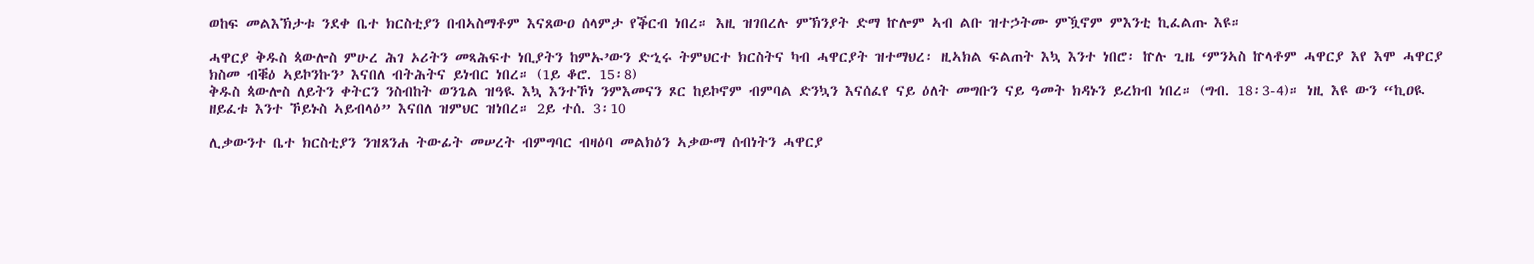ወከፍ መልእኽታቱ ንደቀ ቤተ ክርስቲያን በብኣስማቶም እናጸውዐ ሰላምታ የቕርብ ነበረ። እዚ ዝገበረሉ ምኽንያት ድማ ኵሎም ኣብ ልቡ ዝተኃትሙ ምዃኖም ምእንቲ ኪፈልጡ እዩ።

ሓዋርያ ቅዱስ ጳውሎስ ምሁረ ሕገ ኦሪትን መጻሕፍተ ነቢያትን ከምኡ’ውን ድኂሩ ትምህርተ ክርስትና ካብ ሓዋርያት ዝተማህረ፡ ዚኣክል ፍልጠት እኳ እንተ ነበሮ፡ ኵሉ ጊዜ ‘ምንኣስ ኵላቶም ሓዋርያ እየ እሞ ሓዋርያ ክስመ ብቑዕ ኣይኮንኩን’ እናበለ ብትሕትና ይነብር ነበረ። (1ይ ቆሮ. 15፡8)
ቅዱስ ጳውሎስ ለይትን ቀትርን ንስብከት ወንጌል ዝዓዪ እኳ እንተኾነ ንምእመናን ጾር ከይኮኖም ብምባል ድንኳን እናሰፈየ ናይ ዕለት መግቡን ናይ ዓመት ክዳኑን ይረክብ ነበረ። (ግብ. 18፡3-4)። ነዚ እዩ ውን “ኪዐዪ ዘይፈቱ እንተ ኾይኑስ ኣይብላዕ” እናበለ ዝምህር ዝነበረ። 2ይ ተሰ. 3፡10

ሊቃውንተ ቤተ ክርስቲያን ንዝጸንሐ ትውፊት መሠረት ብምግባር ብዛዕባ መልክዕን ኣቃውማ ሰብነትን ሓዋርያ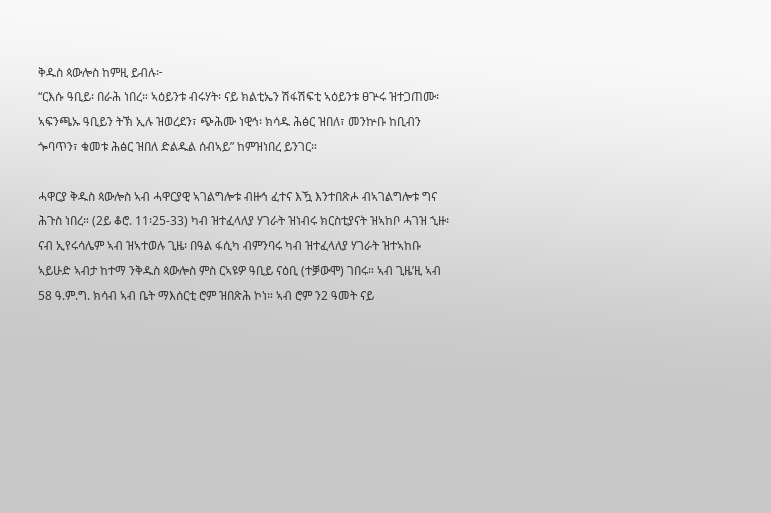ቅዱስ ጳውሎስ ከምዚ ይብሉ፦
“ርእሱ ዓቢይ፡ በራሕ ነበረ። ኣዕይንቱ ብሩሃት፡ ናይ ክልቲኤን ሽፋሽፍቲ ኣዕይንቱ ፀጕሩ ዝተጋጠሙ፡ ኣፍንጫኡ ዓቢይን ትኽ ኢሉ ዝወረደን፣ ጭሕሙ ነዊኅ፡ ክሳዱ ሕፅር ዝበለ፣ መንኵቡ ከቢብን ጐባጥን፣ ቁመቱ ሕፅር ዝበለ ድልዱል ሰብኣይ” ከምዝነበረ ይንገር።

ሓዋርያ ቅዱስ ጳውሎስ ኣብ ሓዋርያዊ ኣገልግሎቱ ብዙኅ ፈተና እዃ እንተበጽሖ ብኣገልግሎቱ ግና ሕጉስ ነበረ። (2ይ ቆሮ. 11፡25-33) ካብ ዝተፈላለያ ሃገራት ዝነብሩ ክርስቲያናት ዝኣከቦ ሓገዝ ኂዙ፡ ናብ ኢየሩሳሌም ኣብ ዝኣተወሉ ጊዜ፡ በዓል ፋሲካ ብምንባሩ ካብ ዝተፈላለያ ሃገራት ዝተኣከቡ ኣይሁድ ኣብታ ከተማ ንቅዱስ ጳውሎስ ምስ ርኣዩዎ ዓቢይ ናዕቢ (ተቓውሞ) ገበሩ። ኣብ ጊዜ’ዚ ኣብ 58 ዓ.ም.ግ. ክሳብ ኣብ ቤት ማእሰርቲ ሮም ዝበጽሕ ኮነ። ኣብ ሮም ን2 ዓመት ናይ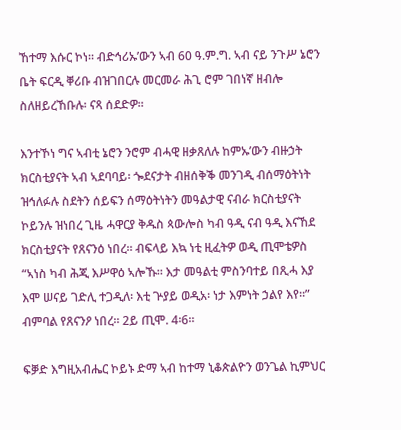ኸተማ እሱር ኮነ። ብድኅሪኡ’ውን ኣብ 60 ዓ.ም.ግ. ኣብ ናይ ንጉሥ ኔሮን ቤት ፍርዲ ቐሪቡ ብዝገበርሉ መርመራ ሕጊ ሮም ገበነኛ ዘብሎ ስለዘይረኸቡሉ፡ ናጻ ሰደድዎ።

እንተኾነ ግና ኣብቲ ኔሮን ንሮም ብሓዊ ዘቃጸለሉ ከምኡ’ውን ብዙኃት ክርስቲያናት ኣብ ኣደባባይ፡ ጐደናታት ብዘሰቅቕ መንገዲ ብሰማዕትነት ዝኅለፉሉ ስደትን ሰይፍን ሰማዕትነትን መዓልታዊ ናብራ ክርስቲያናት ኮይንሉ ዝነበረ ጊዜ ሓዋርያ ቅዱስ ጳውሎስ ካብ ዓዲ ናብ ዓዲ እናኸደ ክርስቲያናት የጸናንዕ ነበረ። ብፍላይ እኳ ነቲ ዚፈትዎ ወዲ ጢሞቴዎስ “ኣነስ ካብ ሕጂ እሥዋዕ ኣሎኹ። እታ መዓልቲ ምስንባተይ በጺሓ እያ እሞ ሠናይ ገድሊ ተጋዲለ፡ እቲ ጕያይ ወዲአ፡ ነታ እምነት ኃልየ እየ።” ብምባል የጸናንዖ ነበረ። 2ይ ጢሞ. 4፡6።

ፍቓድ እግዚአብሔር ኮይኑ ድማ ኣብ ከተማ ኒቆጵልዮን ወንጌል ኪምህር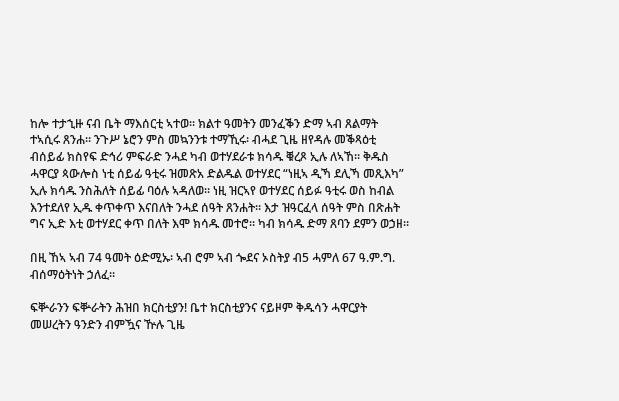ከሎ ተታኂዙ ናብ ቤት ማእሰርቲ ኣተወ። ክልተ ዓመትን መንፈቕን ድማ ኣብ ጸልማት ተኣሲሩ ጸንሐ። ንጉሥ ኔሮን ምስ መኳንንቱ ተማኺሩ፡ ብሓደ ጊዜ ዘየዳሉ መቕጻዕቲ ብሰይፊ ክስየፍ ድኅሪ ምፍራድ ንሓደ ካብ ወተሃደራቱ ክሳዱ ቑረጾ ኢሉ ለኣኸ። ቅዱስ ሓዋርያ ጳውሎስ ነቲ ሰይፊ ዓቲሩ ዝመጽአ ድልዱል ወተሃደር “ነዚኣ ዲኻ ደሊኻ መጺእካ” ኢሉ ክሳዱ ንስሕለት ሰይፊ ባዕሉ ኣዳለወ። ነዚ ዝርኣየ ወተሃደር ሰይፉ ዓቲሩ ወስ ከብል እንተደለየ ኢዱ ቀጥቀጥ እናበለት ንሓደ ሰዓት ጸንሐት። እታ ዝዓርፈላ ሰዓት ምስ በጽሐት ግና ኢድ እቲ ወተሃደር ቀጥ በለት እሞ ክሳዱ መተሮ። ካብ ክሳዱ ድማ ጸባን ደምን ወኃዘ።

በዚ ኸኣ ኣብ 74 ዓመት ዕድሚኡ፡ ኣብ ሮም ኣብ ጐደና ኦስትያ ብ5 ሓምለ 67 ዓ.ም.ግ. ብሰማዕትነት ኃለፈ።

ፍቝራንን ፍቝራትን ሕዝበ ክርስቲያን! ቤተ ክርስቲያንና ናይዞም ቅዱሳን ሓዋርያት መሠረትን ዓንድን ብምዃና ዅሉ ጊዜ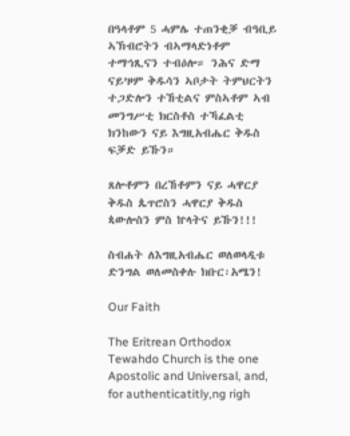በዓላቶም 5 ሓምሌ ተጠንቂቓ ብዓቢይ ኣኽብሮትን ብኣማላድነቶም ተማኅጺናን ተብዕሎ። ንሕና ድማ ናይ’ዞም ቅዱሳን ኣቦታት ትምህርትን ተጋድሎን ተኸቲልና ምስኣቶም ኣብ መንግሥቲ ክርስቶስ ተኻፈልቲ ክንከውን ናይ እግዚአብሔር ቅዱስ ፍቓድ ይኹን።

ጸሎቶምን በረኸቶምን ናይ ሓዋርያ ቅዱስ ጴጥሮስን ሓዋርያ ቅዱስ ጳውሎስን ምስ ኵላትና ይኹን!!!

ስብሐት ለእግዚአብሔር ወለወላዲቱ ድንግል ወለመስቀሉ ክቡር፡አሜን!

Our Faith

The Eritrean Orthodox Tewahdo Church is the one Apostolic and Universal, and, for authenticatitly,ng righ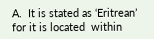A.  It is stated as ‘Eritrean’ for it is located  within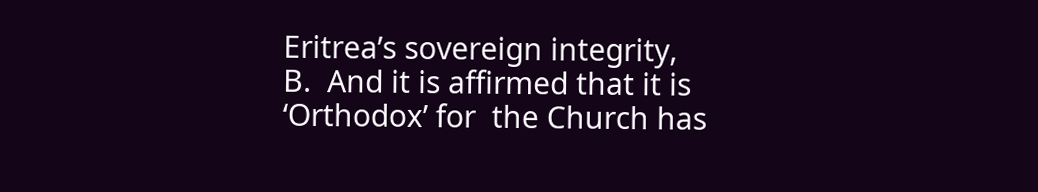Eritrea’s sovereign integrity,
B.  And it is affirmed that it is ‘Orthodox’ for  the Church has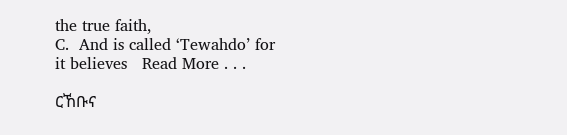the true faith,
C.  And is called ‘Tewahdo’ for it believes   Read More . . .

ርኸቡና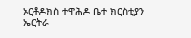ኦርቶዶክስ ተዋሕዶ ቤተ ክርስቲያን ኤርትራ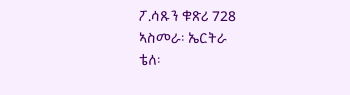ፖ.ሳጹን ቁጽሪ 728
ኣስመራ፡ ኤርትራ
ቴለ፡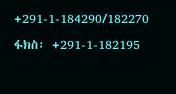+291-1-184290/182270
ፋክስ፡ +291-1-182195